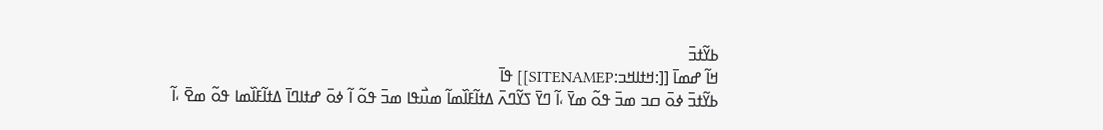ߕߌ߬ߙߏ߫
ߞߊ߬ ߝߘߊ߫ [[:ߞߙߊߞߏ:SITENAMEP]] ߟߊ߫
ߕߌ߬ߙߏ߫ ߦߋ߫ ߛߏ ߘߏ߫ ߟߋ߬ ߘߌ߫ ،ߊ߬ ߣߌ߫ ߖߌ߬ߣߍ߫ ߡߙߊ߬ߓߊ߰ߘߊ߬ ߘߎ߯ߟߊ ߘߏ߫ ߟߋ߬ ߊ߬ ߦߋ߫ ߝߙߊߣߊ߫ ߡߙߊ߬ߓߊ߰ߘߊ ߟߋ߬ ߘߐ߫ ،ߊ߬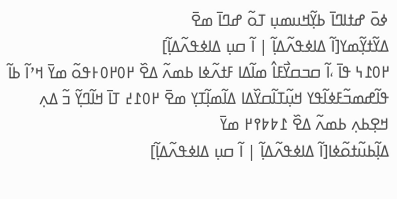ߦߋ߫ ߝߙߊߣߊ߫ ߕߌ߲߬ߞߎߘߎ߲ ߠߋ߬ ߝߣߊ߫ ߘߐ߫
ߡߌ߬ߙߌ߲߬ߘߌ[ߊ߬ ߡߊߦߟߍ߬ߡߊ߲߬ | ߊ߬ ߛߎ߲ ߡߊߦߟߍ߬ߡߊ߲߬]
߂߀߁߆ ߟߊ߫ ،ߊ߬ ߛߏߛߌ߯ߓߊ߮ ߘߊ߬ߡߊ ߓߙߍ߬ߦߊ ߕߘߍ߬ ߡߐ߰ ߂߀߂߀߅ߟߋ߬ ߘߌ߫ ߞߴߊ߬ ߕߊ߬ ߟߊ߬ߝߘߏ߬ߓߦߊ߬ߟߌ ߞߎ߲߬ߠߊ߬ߛߌ߰ߡߊ ߡߊ߬ߘߊ߲߬ߠߌ߲ ߘߐ߫ ߂߀߁߄ ߠߊ߫ ߞߊ߬ߣߌ߲߬ ߏ߬ ߡߍ߲ ߞߐ߲ߕߍ߲ ߕߘߍ߬ ߡߐ߰ ߁߈߈߉߂ ߘߌ߫
ߡߊ߲߬ߕߎ߬ߙߋ߬ߦߊ[ߊ߬ ߡߊߦߟߍ߬ߡߊ߲߬ | ߊ߬ ߛߎ߲ ߡߊߦߟߍ߬ߡߊ߲߬]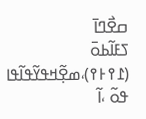ߛߐ߯ߣߊ߫
ߖߓߊ߬ߕߋ߫ (߁߉߅߉)،ߘߐ߲߬ߞߟߌ߬ߟߊ߬ߟߊ ߟߋ߬ ،ߊ߬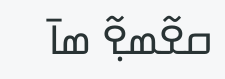ߛߐ߬ߘߐ߲߬ ߘߊ߫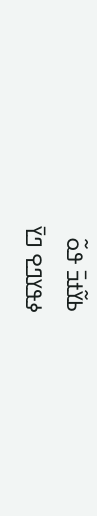ߕߌ߬ߙߏ߫ ߟߋ߬
ߦߟߌߣߐ ߣߌ߫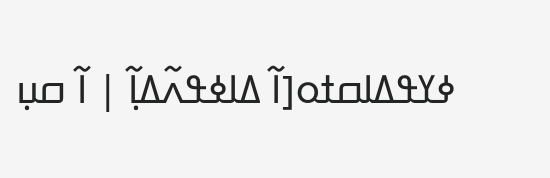ߦߌߟߡߊߛߙߋ[ߊ߬ ߡߊߦߟߍ߬ߡߊ߲߬ | ߊ߬ ߛߎ߲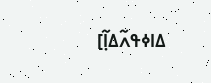ߡߊߦߟߍ߬ߡߊ߲߬]